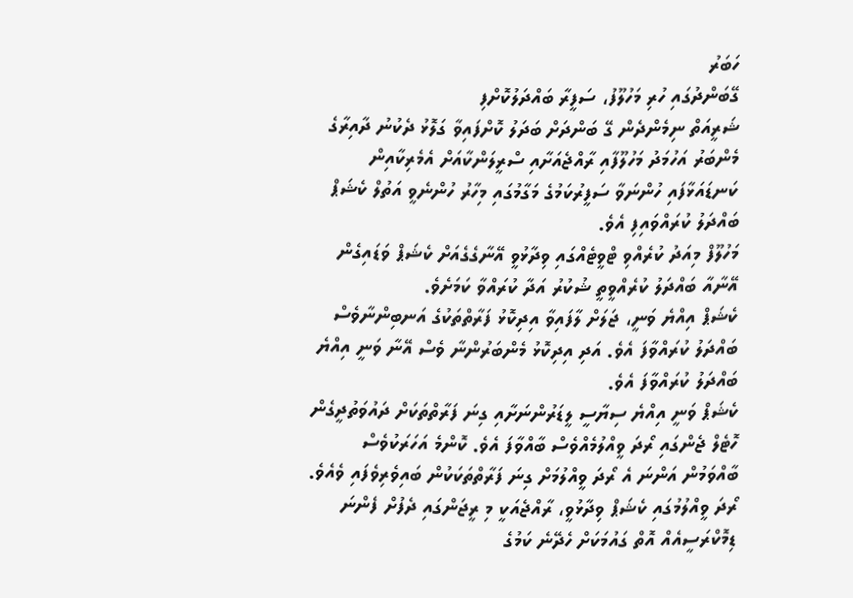ހަބަރު
ގޭބަންދުގައި ހުރި މަހުލޫފު، ސަފީރާ ބައްދަލުކޮށްފި
ޝަރީއަތް ނިމެންދެން ގޭ ބަންދަށް ބަދަލު ކޮށްފައިވާ ގަލޮޅު ދެކުނު ދާއިރާގެ މެންބަރު އަހުމަދު މަހުލޫފާއި ރާއްޖެއަށާއި ސްރީލަންކާއަށް އެމެރިކާއިން ކަނޑައަޅާފައި ހުންނަވާ ސަފީރުކަމުގެ މަގާމުގައި މިހާރު ހުންނެވީ އަތުލް ކެޝަޕް ބައްދަލު ކުރައްވައިފި އެވެ.
މަހުލޫފް މިއަދު ކުރެއްވި ޓްވީޓެއްގައި ވިދާޅުވީ އޭނާގެގެއަށް ކެޝަޕް ވަޑައިގެން އޭނާއާ ބައްދަލު ކުރެއްވީތީ ޝުކުރު އަދާ ކުރައްވާ ކަމަށެވެ.
ކެޝަޕް އިއްޔެ ވަނީ، ޖަލަށް ލާފައިވާ އިދިކޮޅު ފަރާތްތަކުގެ އަނބިންނާވެސް ބައްދަލު ކުރައްވާފަ އެވެ. އަދި އިދިކޮޅު މެންބަރުންނާ ވެސް އޭނާ ވަނީ އިއްޔެ ބައްދަލު ކުރައްވާފަ އެވެ.
ކެޝަޕް ވަނީ އިއްޔެ ސިޔާސީ ލީޑަރުންނަށާއި ގިނަ ފަރާތްތަކަށް ދައުވަތުދީގެން ހޮޓެލް ޖެންގައި ރޯދަ ވީއްލުމެއްވެސް ބާއްވާފަ އެވެ. ކޮންމެ އަހަރަކުވެސް ބާއްވަމުން އަންނަ އެ ރޯދަ ވީއްލުމަށް ގިނަ ފަރާތްތަކަކުން ބައިވެރިވެފައި ވެއެވެ. ރޯދަ ވީއްލުމުގައި ކެޝަޕް ވިދާޅުވީ، ރާއްޖެއަކީ މި ރީޖަންގައި ދެފުށް ފެންނަ ޑިމޮކްރަސީއެއް އޮތް ގައުމަކަށް ހެދޭނެ ކަމުގެ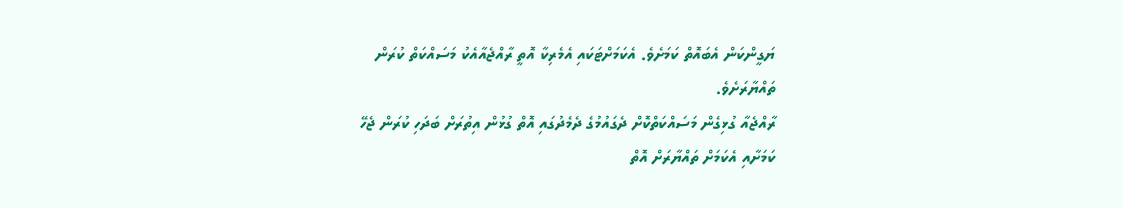ޔަގީންކަން އެބައޮތް ކަމަށެވެ. އެކަމަށްޓަކައި އެމެރިކާ އޮތީ ރާއްޖެއާއެކު މަސައްކަތް ކުރަން ތައްޔާރަށެވެ.
ރާއްޖެއާ ގުޅިގެން މަސައްކަތްކޮށް ދެގައުމުގެ ދެމެދުގައި އޮތް ގުޅުން އިތުރަށް ބަދަހި ކުރަން ޖެހޭ ކަމަށާއި އެކަމަށް ތައްޔާރަށް އޮތް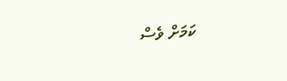ކަމަށް ވެސް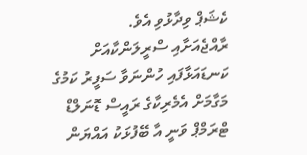ކެޝަޕް ވިދާޅުވި އެވެ.
ރާއްޖެއަށާއި ސްރީލަންކާއަށް ކަނޑައަޅާފައި ހުންނަވާ ސަފީރު ކަމުގެ މަގާމަށް އެމެރިކާގެ ރައީސް ޑޮނަލްޑް ޓްރަމްޕް ވަނީ އާ ބޭފުޅަކު އައްޔަން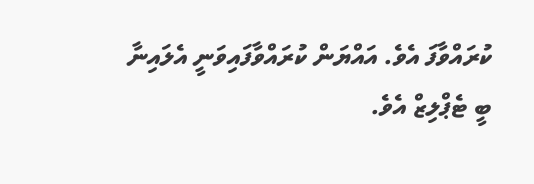ކުރައްވާފަ އެވެ. އައްޔަން ކުރައްވާފައިވަނީ އެލައިނާ ބީ ޓެޕްލިޒް އެވެ.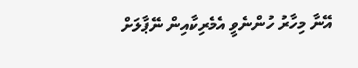އޭނާ މިހާރު ހުންނެވީ އެމެރިކާއިން ނޭޕާލަށް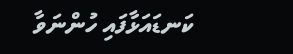ކަނޑައަޅާފައި ހުންނަވާ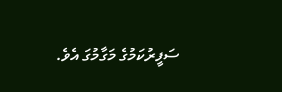ސަފީރުކަމުގެ މަގާމުގަ އެވެ.